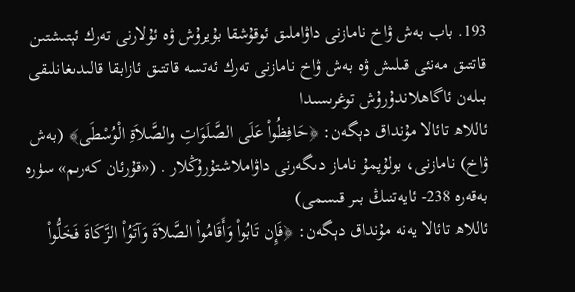193. باب بەش ۋاخ نامازنى داۋاملىق ئوقۇشقا بۇيرۇش ۋە ئۇلارنى تەرك ئېتىشتىن قاتتىق مەنئى قىلىش ۋە بەش ۋاخ نامازنى تەرك ئەتسە قاتتىق ئازابقا قالىدىغانلىقى بىلەن ئاگاھلاندۇرۇش توغرىسىدا
ئاللاھ تائالا مۇنداق دېگەن: ﴿حَافِظُواْ عَلَى الصَّلَوَاتِ والصَّلاَةِ الْوُسْطَى﴾ (بەش ۋاخ) نامازنى، بولۇپمۇ ناماز دىگەرنى داۋاملاشتۇرۇڭلار . («قۇرئان كەرىم» سۈرە بەقەرە 238- ئايەتنىڭ بىر قىسمى)
ئاللاھ تائالا يەنە مۇنداق دېگەن: ﴿فَإِن تَابُواْ وَأَقَامُواْ الصَّلاَةَ وَآتَوُاْ الزَّكَاةَ فَخَلُّواْ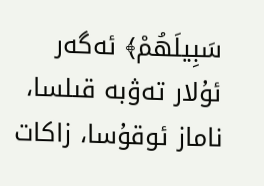سَبِيلَهُمْ﴾ ئەگەر ئۇلار تەۋبە قىلسا، ناماز ئوقۇسا، زاكات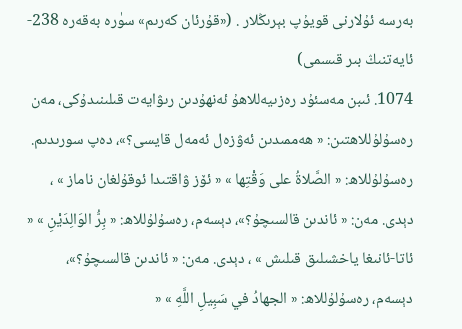بەرسە ئۇلارنى قويۇپ بېرىڭلار . («قۇرئان كەرىم» سۈرە بەقەرە 238- ئايەتنىڭ بىر قىسمى)
1074. ئىبن مەسئۇد رەزىيەللاھۇ ئەنھۇدىن رىۋايەت قىلىنىدۇكى، مەن رەسۇلۇللاھتىن: « ھەممىدىن ئەۋزەل ئەمەل قايسى؟»، دەپ سورىدىم. رەسۇلۇللاھ: « الصَّلاةُ على وَقْتِها » « ئۆز ۋاقتىدا ئوقۇلغان ناماز » ، دېدى. مەن: « ئاندىن قالسىچۇ؟»، دېسەم، رەسۇلۇللاھ: « بِرُّ الوَالِدَيْنِ » « ئاتا-ئانىغا ياخشىلىق قىلىش » ، دېدى. مەن: « ئاندىن قالسىچۇ؟»، دېسەم، رەسۇلۇللاھ: « الجهادُ في سَبِيلِ اللَّهِ » «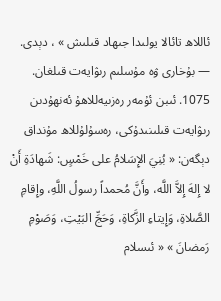ئاللاھ تائالا يولىدا جىھاد قىلىش » ، دېدى. ― بۇخارى ۋە مۇسلىم رىۋايەت قىلغان.
1075. ئىبن ئۇمەر رەزىيەللاھۇ ئەنھۇدىن رىۋايەت قىلىنىدۇكى، رەسۇلۇللاھ مۇنداق دېگەن: « بُنِيَ الإِسَلامُ على خَمْسٍ: شَهادَةِ أَنْ لا إِلهَ إِلاَّ اللَّه، وأَنَّ مُحمداً رسولُ اللَّهِ، وإِقامِ الصَّلاةِ، وَإِيتاءِ الزَّكاةِ، وَحَجِّ البَيْتِ، وَصَوْمِ رَمضانَ » « ئىسلام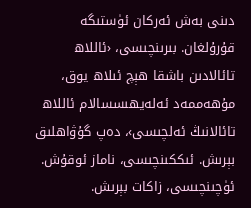دىنى بەش ئەركان ئۈستىگە قۇرۇلغان. بىرىنچىسى، ‹ئاللاھ تائالادىن باشقا ھېچ ئىلاھ يوق، مۇھەممەد ئەلەيھىسسالام ئاللاھ تائالانىڭ ئەلچىسى›، دەپ گۇۋاھلىق بېرىش. ئىككىنچىسى، ناماز ئوقۇش. ئۈچىنچىسى، زاكات بېرىش.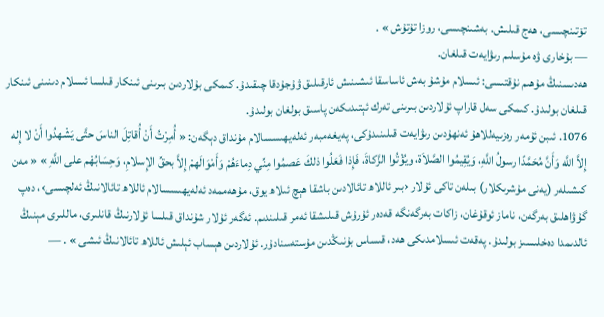تۆتىنچىسى، ھەج قىلىش. بەشىنچىسى، روزا تۇتۇش » .
― بۇخارى ۋە مۇسلىم رىۋايەت قىلغان.
ھەدىسنىڭ مۇھىم نۇقتىسى: ئىسلام مۇشۇ بەش ئاساسقا ئىشىنىش ئارقىلىق ۋۇجۇدقا چىقىدۇ. كىمكى بۇلاردىن بىرىنى ئىنكار قىلسا ئىسلام دىنىنى ئىنكار قىلغان بولىدۇ. كىمكى سەل قاراپ ئۇلاردىن بىرىنى تەرك ئېتىدىكەن پاسىق بولغان بولىدۇ.
1076. ئىبن ئۇمەر رەزىيەللاھۇ ئەنھۇدىن رىۋايەت قىلىنىدۇكى، پەيغەمبەر ئەلەيھىسسالام مۇنداق دېگەن: « أُمِرْتُ أَنْ أُقاتِلَ الناسَ حتَّى يَشْهدُوا أَنْ لا إِله إِلاَّ اللَّه وَأَنَّ مُحَمَّدًا رسولُ اللَّهِ، وَيُقِيمُوا الصَّلاَة، ويُؤْتُوا الزَّكاةَ، فَإِذا فَعَلُوا ذلكَ عَصمُوا مِنِّي دِماءَهُمْ وَأَمْوَالَهمْ إِلاَّ بحقِّ الإِسلامِ، وَحِسَابُهْم على اللَّهِ » « مەن كىشىلەر (يەنى مۇشرىكلار) بىلەن تاكى ئۇلار ‹بىر ئاللاھ تائالادىن باشقا ھېچ ئىلاھ يوق، مۇھەممەد ئەلەيھىسسالام ئاللاھ تائالانىڭ ئەلچىسى›، دەپ گۇۋاھلىق بەرگەن، ناماز ئوقۇغان، زاكات بەرگەنگە قەدەر ئۇرۇش قىلىشقا ئەمر قىلىندىم. ئەگەر ئۇلار شۇنداق قىلسا ئۇلارنىڭ قانلىرى، ماللىرى مېنىڭ ئالدىمدا دەخلىسىز بولىدۇ. پەقەت ئىسلامدىكى ھەد، قىساس بۇنىڭدىن مۇستەسنادۇر. ئۇلاردىن ھېساب ئېلىش ئاللاھ تائالانىڭ ئىشى » . ―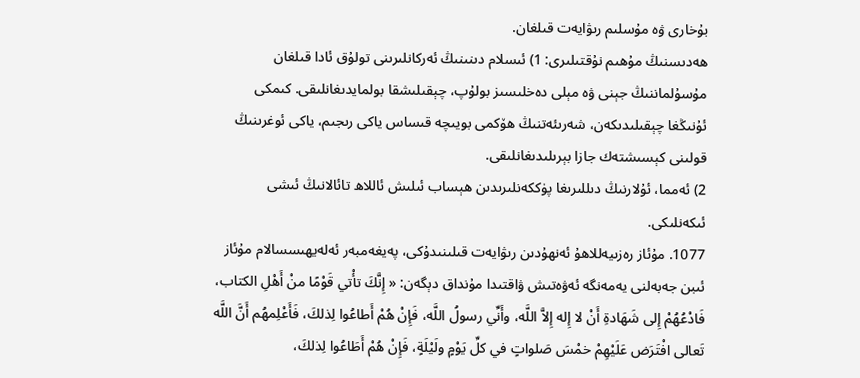بۇخارى ۋە مۇسلىم رىۋايەت قىلغان.
ھەدىسنىڭ مۇھىم نۇقتىلىرى: 1) ئىسلام دىنىنىڭ ئەركانلىرىنى تولۇق ئادا قىلغان مۇسۇلماننىڭ جېنى ۋە مېلى دەخلىسىز بولۇپ، چېقىلىشقا بولمايدىغانلىقى. كىمكى ئۇنىڭغا چېقىلىدىكەن، شەرىئەتنىڭ ھۆكمى بويىچە قىساس ياكى رىجىم، ياكى ئوغرىنىڭ قولىنى كېسىشتەك جازا بېرىلىدىغانلىقى.
2) ئەمما، ئۇلارنىڭ دىللىرىغا پۈككەنلىرىدىن ھېساب ئىلىش ئاللاھ تائالانىڭ ئىشى ئىكەنلىكى.
1077. مۇئاز رەزىيەللاھۇ ئەنھۇدىن رىۋايەت قىلىنىدۇكى، پەيغەمبەر ئەلەيھىسسالام مۇئاز ئىبن جەبەلنى يەمەنگە ئەۋەتىش ۋاقتىدا مۇنداق دېگەن: « إِنَّكَ تأْتي قَوْمًا منْ أَهْلِ الكتاب، فَادْعُهُمْ إِلى شَهَادةِ أَنْ لا إِله إِلاَّ اللَّه، وأَنِّي رسولُ اللَّه، فَإِنْ هُمْ أَطاعُوا لِذلكَ، فَأَعْلِمهُم أَنَّ اللَّه تَعالى افْتَرَض عَلَيْهِمْ خمْسَ صَلواتٍ في كلِّ يَوْمٍ ولَيْلَةٍ، فَإِنْ هُمْ أَطَاعُوا لِذلكَ،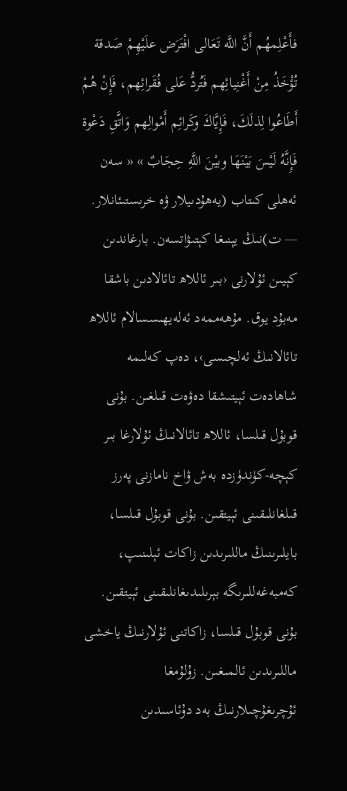فأَعْلِمهُم أَنَّ اللَّه تَعَالى افْتَرَض علَيْهِمْ صَدقة تُؤْخَذُ مِنْ أَغْنِيائِهم فَتُردُّ عَلى فُقَرائِهم، فَإِنْ هُمْ أَطَاعُوا لِذلَكَ، فَإِيَّاكَ وكَرائِم أَمْوالِهم وَاتَّقِ دَعْوة فَإِنَّهُ لَيْسَ بَيْنَهَا وبيْنَ اللَّهِ حِجَابٌ » « سەن ئەھلى كىتاب (يەھۇدىيلار ۋە خرىستىئانلار. ― ت)نىڭ يېنىغا كېتىۋاتسەن. بارغاندىن كېيىن ئۇلارنى ‹بىر ئاللاھ تائالادىن باشقا مەبۇد يوق. مۇھەممەد ئەلەيھىسسالام ئاللاھ تائالانىڭ ئەلچىسى›، دەپ كەلىمە شاھادەت ئېيتىشقا دەۋەت قىلغىن. بۇنى قوبۇل قىلسا، ئاللاھ تائالانىڭ ئۇلارغا بىر كېچە-كۈندۈزدە بەش ۋاخ نامازنى پەرز قىلغانلىقىنى ئېيتقىن. بۇنى قوبۇل قىلسا، بايلىرىنىڭ ماللىرىدىن زاكات ئېلىنىپ، كەمبەغەللىرىگە بېرىلىدىغانلىقىنى ئېيتقىن. بۇنى قوبۇل قىلسا، زاكاتنى ئۇلارنىڭ ياخشى ماللىرىدىن ئالمىغىن. زۇلۇمغا ئۇچرىغۇچىلارنىڭ بەد دۇئاسىدىن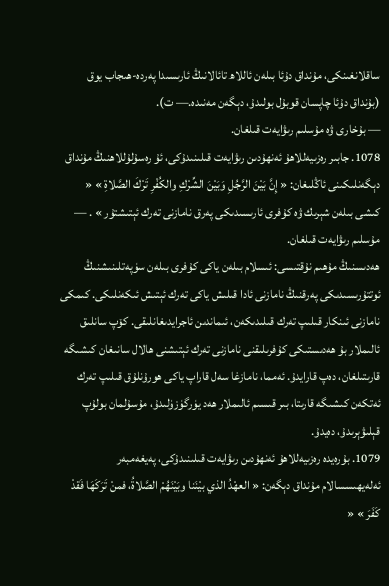ساقلانغىنكى، مۇنداق دۇئا بىلەن ئاللاھ تائالانىڭ ئارىسىدا پەردە-ھىجاب يوق (بۇنداق دۇئا چاپسان قوبۇل بولىدۇ، دېگەن مەنىدە.― ت).
― بۇخارى ۋە مۇسلىم رىۋايەت قىلغان.
1078. جابىر رەزىيەللاھۇ ئەنھۇدىن رىۋايەت قىلىنىدۇكى، ئۇ رەسۇلۇللاھنىڭ مۇنداق دېگەنلىكىنى ئاڭلىغان: « إِنَّ بَيْنَ الرَّجُلِ وَبَيْنَ الشِّرْكِ والكُفْرِ تَرْكَ الصَّلاةِ » « كىشى بىلەن شېرىك ۋە كۇفرى ئارىسىدىكى پەرق نامازنى تەرك ئېتىشتۇر » . ― مۇسلىم رىۋايەت قىلغان.
ھەدىسنىڭ مۇھىم نۇقتىسى: ئىسلام بىلەن ياكى كۇفرى بىلەن سۈپەتلىنىشنىڭ ئوتتۇرىسىدىكى پەرقنىڭ نامازنى ئادا قىلىش ياكى تەرك ئېتىش ئىكەنلىكى. كىمكى نامازنى ئىنكار قىلىپ تەرك قىلىدىكەن، ئىماندىن ئاجرايدىغانلىقى. كۆپ سانلىق ئالىملار بۇ ھەدىستىكى كۇفرىلىقنى نامازنى تەرك ئېتىشنى ھالال سانىغان كىشىگە قارىتىلغان، دەپ قارايدۇ. ئەمما، نامازغا سەل قاراپ ياكى ھورۇنلۇق قىلىپ تەرك ئەتكەن كىشىگە قارىتا، بىر قىسىم ئالىملار ھەد يۈرگۈزۈلىدۇ، مۇسۇلمان بولۇپ قېلىۋېرىدۇ، دەيدۇ.
1079. بۇرەيدە رەزىيەللاھۇ ئەنھۇدىن رىۋايەت قىلىنىدۇكى، پەيغەمبەر ئەلەيھىسسالام مۇنداق دېگەن: « العهْدُ الذي بيْنَنا وبَيْنَهُمْ الصَّلاةُ، فمنْ تَرَكَهَا فَقدْ كَفَرَ » «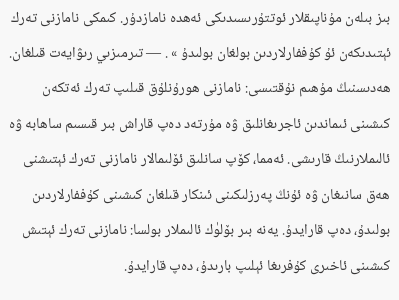بىز بىلەن مۇناپىقلار ئوتتۇرىسىدىكى ئەھدە نامازدۇر. كىمكى نامازنى تەرك ئېتىدىكەن ئۇ كۇففارلاردىن بولغان بولىدۇ » . ― تىرمىزىي رىۋايەت قىلغان.
ھەدىسنىڭ مۇھىم نۇقتىسى: نامازنى ھورۇنلۇق قىلىپ تەرك ئەتكەن كىشىنى ئىماندىن ئاجرىغانلىق ۋە مۇرتەد دەپ قاراش بىر قىسىم ساھابە ۋە ئالىملارنىڭ قارىشى. ئەمما، كۆپ سانلىق ئۆلىمالار نامازنى تەرك ئېتىشنى ھەق سانىغان ۋە ئۇنڭ پەرزلىكىنى ئىنكار قىلغان كىشىنى كۇففارلاردىن بولىدۇ، دەپ قارايدۇ. يەنە بىر بۆلۈك ئالىملار بولسا: نامازنى تەرك ئېتىش كىشىنى ئاخىرى كۇفرىغا ئېلىپ بارىدۇ، دەپ قارايدۇ.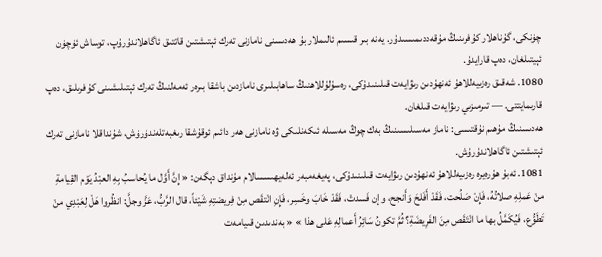چۈنكى، گۇناھلار كۇفرىنىڭ مۇقەددىمىسىدۇر. يەنە بىر قىسىم ئالىملار بۇ ھەدىسنى نامازنى تەرك ئېتىشتىن قاتتىق ئاگاھلاندۇرۇپ، توساش ئۈچۈن ئېيتىلغان، دەپ قارايدۇ.
1080. شەقىق رەزىيەللاھۇ ئەنھۇدىن رىۋايەت قىلىنىدۇكى، رەسۇلۇللاھنىڭ ساھابىلىرى نامازدىن باشقا بىرەر ئەمەلنىڭ تەرك ئېتىلىشىنى كۇفرىلىق، دەپ قارىمايتتى. ― تىرمىزىي رىۋايەت قىلغان.
ھەدىسنىڭ مۇھىم نۇقتىسى: ناماز مەسىلىسىنىڭ بەك چوڭ مەسىلە ئىكەنلىكى ۋە نامازنى ھەر دائىم ئوقۇشقا رىغبەتلەندۈرۈش، شۇنداقلا نامازنى تەرك ئېتىشتىن ئاگاھلاندۇرۇش.
1081. ئەبۇ ھۇرەيرە رەزىيەللاھۇ ئەنھۇدىن رىۋايەت قىلىنىدۇكى، پەيغەمبەر ئەلەيھىسسالام مۇنداق دېگەن: « إِنَّ أَوَّل ما يُحاسبُ بِهِ العبْدُ يَوْم القِيامةِ منْ عَملِهِ صلاتُهُ، فَإِنْ صَلُحت، فَقَدْ أَفَلحَ وَأَنجح، وإن فَسدتْ، فَقَدْ خَابَ وخَسِر، فَإِنِ انْتقَص مِنْ فِريضتِهِ شَيْئاً، قال الرَّبُّ، عَزَّ وجلَّ: انظُروا هَلْ لِعَبْدِي منْ تَطَوُّع، فَيُكَمَّلُ بها ما انْتَقَص مِنَ الفَرِيضَةِ؟ ثُمَّ تكونُ سَائِرُ أَعمالِهِ عَلى هذا » « بەندىدىن قىيامەت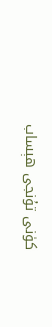كۈنى تۇنجى ھېساب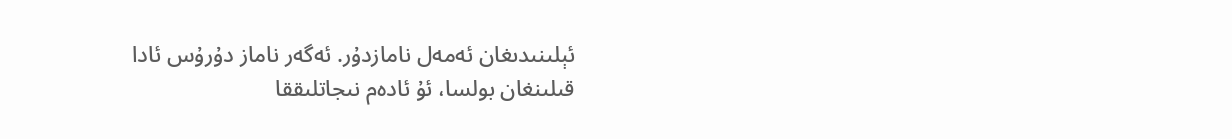ئېلىنىدىغان ئەمەل نامازدۇر. ئەگەر ناماز دۇرۇس ئادا قىلىنغان بولسا، ئۇ ئادەم نىجاتلىققا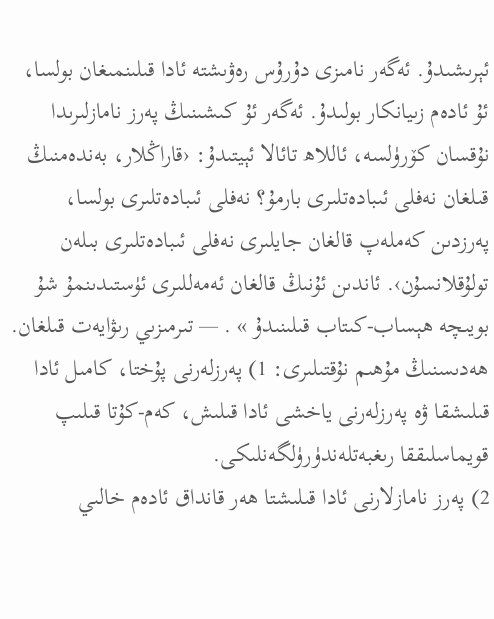ئېرىشىدۇ. ئەگەر نامىزى دۇرۇس رەۋىشتە ئادا قىلىنمىغان بولسا، ئۇ ئادەم زىيانكار بولىدۇ. ئەگەر ئۇ كىشىنىڭ پەرز نامازلىرىدا نۇقسان كۆرۈلسە، ئاللاھ تائالا ئېيتىدۇ: ‹قاراڭلار، بەندەمنىڭ قىلغان نەفلى ئىبادەتلىرى بارمۇ؟ نەفلى ئىبادەتلىرى بولسا، پەرزدىن كەملەپ قالغان جايلىرى نەفلى ئىبادەتلىرى بىلەن تولۇقلانسۇن›. ئاندىن ئۇنىڭ قالغان ئەمەللىرى ئۈستىدىنمۇ شۇ بويىچە ھېساب-كىتاب قىلىنىدۇ » . ― تىرمىزىي رىۋايەت قىلغان.
ھەدىسنىڭ مۇھىم نۇقتىلىرى: 1) پەرزلەرنى پۇختا، كامىل ئادا قىلىشقا ۋە پەرزلەرنى ياخشى ئادا قىلىش، كەم-كۇتا قىلىپ قويماسلىققا رىغبەتلەندۈرۈلگەنلىكى.
2) پەرز نامازلارنى ئادا قىلىشتا ھەر قانداق ئادەم خالىي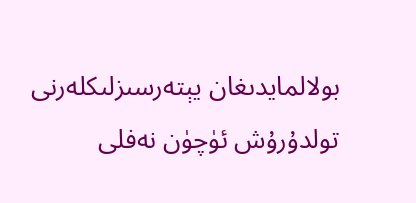بولالمايدىغان يېتەرسىزلىكلەرنى تولدۇرۇش ئۈچۈن نەفلى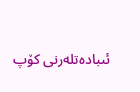ئىبادەتلەرنى كۆپ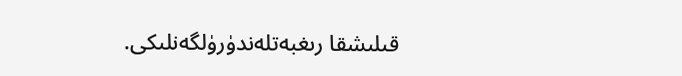قىلىشقا رىغبەتلەندۈرۈلگەنلىكى.